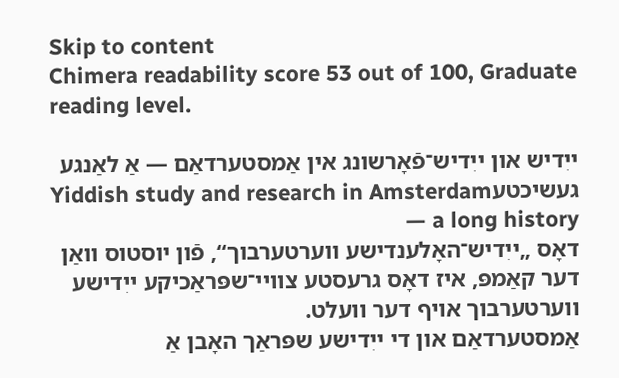Skip to content
Chimera readability score 53 out of 100, Graduate reading level.

ייִדיש און ייִדיש־פֿאָרשונג אין אַמסטערדאַם — אַ לאַנגע געשיכטעYiddish study and research in Amsterdam — a long history
דאָס „ייִדיש־האָלענדישע װערטערבוך“, פֿון יוסטוס וואַן דער קאַמפּ, איז דאָס גרעסטע צוויי־שפּראַכיקע ייִדישע ווערטערבוך אויף דער וועלט.
אַמסטערדאַם און די ייִדישע שפּראַך האָבן אַ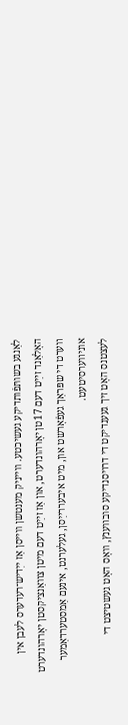לאַנגע בשותּפֿותדיקע געשיכטע. ווייניק מענטשן ווייסן אַז ייִדיש־רעדערס לעבן אין האָלאַנד זײַט דעם 17טן יאָרהונדערט, און אַז זײַט דעם מיטן צװאַנציקסטן יאָרהונדערט װערט די שפּראַך געפֿאָרשט און, מיט איבעררײַסן, געלערנט, אינעם אַמסטערדאַמער אוניװערסיטעט.
לעצטנס האָט זיך געענדיקט די דרױסנדיקע סובװענץ, וואָס האָט געשטיצט די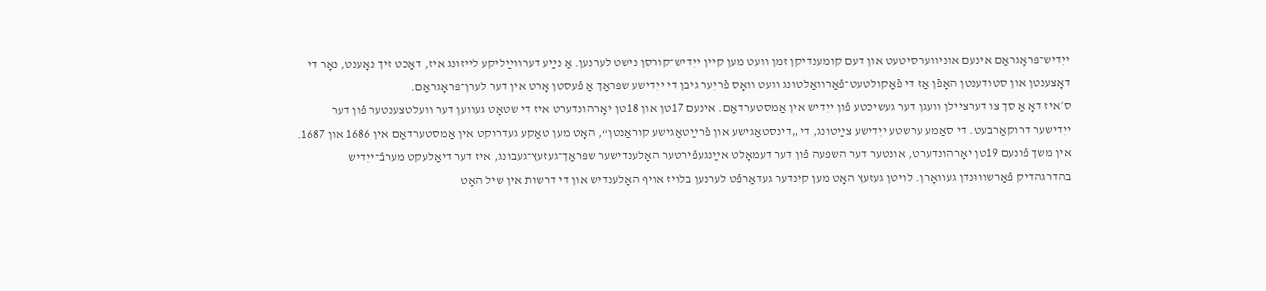ייִדיש־פּראָגראַם אינעם אוניווערסיטעט און דעם קומענדיקן זמן װעט מען קײן ייִדיש־קורסן נישט לערנען. אַ נײַע דערװײַליקע לײזונג איז, דאַכט זיך נאָענט, נאָר די דאָצענטן און סטודענטן האָפֿן אַז די פֿאַקולטעט־פֿאַרװאַלטונג װעט װאָס פֿריִער גיבן די ייִדישע שפּראַך אַ פֿעסטן אָרט אין דער לערן־פּראָגראַם.
ס׳איז דאָ אַ סך צו דערציילן וועגן דער געשיכטע פֿון ייִדיש אין אַמסטערדאַם. אינעם 17טן און 18טן יאָרהונדערט איז די שטאָט געװען דער װעלטצענטער פֿון דער ייִדישער דרוקאַרבעט. די סאַמע ערשטע ייִדישע צײַטונג, די „דינסטאַגישע און פֿרײַטאַגישע קוראַנטן“, האָט מען טאַקע געדרוקט אין אַמסטערדאַם אין 1686 און 1687.
אין משך פֿונעם 19טן יאָרהונדערט, אונטער דער השפּעה פֿון דער דעמאָלט אײַנגעפֿירטער האָלענדישער שפּראַך־געזעץ־געבונג, איז דער דיאַלעקט מערבֿ־ייִדיש בהדרגהדיק פֿאַרשװוּנדן געװאָרן. לויטן געזעץ האָט מען קינדער געדאַרפֿט לערנען בלױז אױף האָלענדיש און די דרשות אין שיל האָט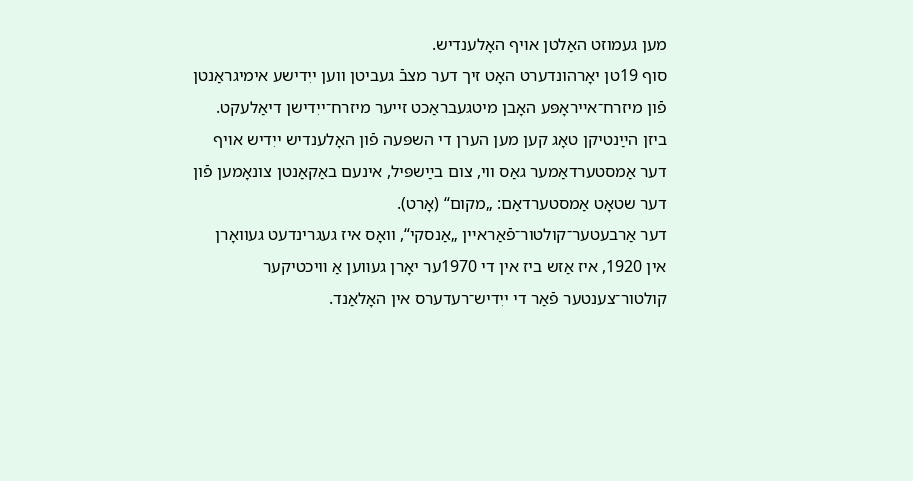מען געמוזט האַלטן אױף האָלענדיש.
סוף 19טן יאָרהונדערט האָט זיך דער מצבֿ געביטן ווען ייִדישע אימיגראַנטן פֿון מיזרח־אײראָפּע האָבן מיטגעבראַכט זייער מיזרח־ייִדישן דיאַלעקט. ביזן הײַנטיקן טאָג קען מען הערן די השפּעה פֿון האָלענדיש ייִדיש אױף דער אַמסטערדאַמער גאַס ווי, צום בײַשפּיל, אינעם באַקאַנטן צונאָמען פֿון דער שטאָט אַמסטערדאַם: „מקום“ (אָרט).
דער אַרבעטער־קולטור־פֿאַראײן „אַנסקי“, וואָס איז געגרינדעט געוואָרן אין 1920, איז אַזש ביז אין די 1970ער יאָרן געװען אַ װיכטיקער קולטור־צענטער פֿאַר די ייִדיש־רעדערס אין האָלאַנד.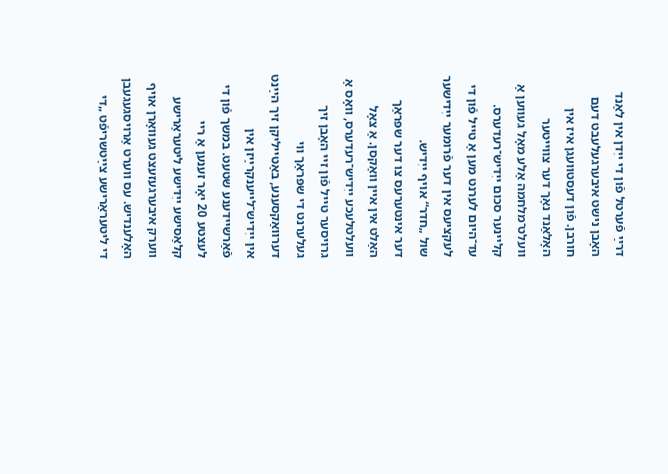דרײַ פֿערטל פֿון די ייִדן אין לאַנד האָבן נישט איבערגעלעבט דעם חורבן. פֿון דעסטוועגן איז אין האָלאַנד נאָך דער צװײטער װעלט־מלחמה אַלע מאָל געװען אַ קלײנער סכום ייִדיש־רעדערס. עד־היום לערנט מען אַ טייל פֿון די לעקציעס אין דער פֿרומער ייִדישער שול „חדר“ אױף ייִדיש.
דער אינטערעס צו דער שפּראַך האַלט אין איין װאַקסן. אַ צאָל װעלטלעכע ייִדיש־רעדערס, װאָס אַ גרױסער טײל פֿון זײ האָבן זיך געלערנט די שפּראַך ווי דערוואַקסענע, באַטײליקן זיך הײַנט אין ייִדיש־לײענקרײַזן אין פֿאַרשיידענע שטעט. במשך פֿון די לעצטע 20 יאָר זענען אַ רײ קלאַסישע ייִדישע ליטעראַרישע װערק איבערגעזעצט געװאָרן אױף האָלענדיש. עס װערט אַרױסגעגעבן די ליטעראַרישע צײַטשריפֿט „די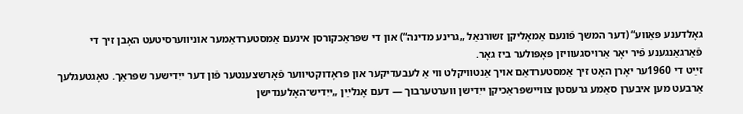גאָלדענע פּאַװע“ (דער המשך פֿונעם אַמאָליקן זשורנאַל „גרינע מדינה“) און די שפּראַכקורסן אינעם אַמסטערדאַמער אוניװערסיטעט האָבן זיך די פֿאַרגאַנגענע פֿיר יאָר אַרױסגעװיזן פּאָפּולער ביז גאָר.
זײַט די 1960ער יאָרן האָט זיך אַמסטערדאַם אויך אַנטװיקלט ווי אַ לעבעדיקער און פּראָדוקטיװער פֿאָרשצענטער פֿון דער ייִדישער שפּראַך. טאָגטעגלעך אַרבעט מען איבערן סאַמע גרעסטן צוויישפּראַכיקן ייִדישן װערטערבוך — דעם אָנלײַן „ייִדיש־האָלענדישן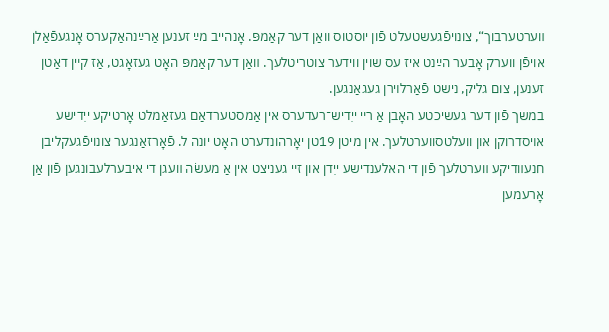װערטערבוך“, צונויפֿגעשטעלט פֿון יוסטוס וואַן דער קאַמפּ. אָנהייב מײַ זענען אַרײַנהאַקערס אָנגעפֿאַלן אויפֿן ווערק אָבער הײַנט איז עס שוין ווידער צוטריטלעך. װאַן דער קאַמפּ האָט געזאָגט, אַז קײן דאַטן זענען, צום גליק, נישט פֿאַרלױרן געגאַנגען.
במשך פֿון דער געשיכטע האָבן אַ רײ ייִדיש־רעדערס אין אַמסטערדאַם געזאַמלט אָרטיקע ייִדישע אױסדרוקן און וועלטסווערטלעך. אין מיטן 19טן יאָרהונדערט האָט יונה ל. פֿאָרזאַנגער צונויפֿגעקליבן חנעװדיקע װערטלעך פֿון די האלענדישע ייִדן און זײ געניצט אין אַ מעשׂה װעגן די איבערלעבונגען פֿון אַן אָרעמען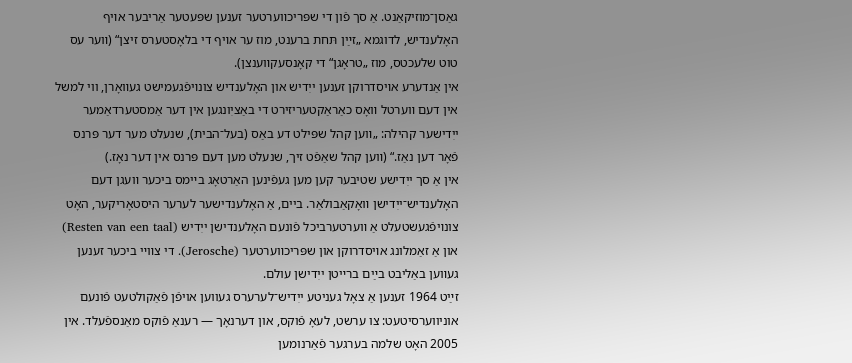גאַסן־מוזיקאַנט. אַ סך פֿון די שפּריכװערטער זענען שפּעטער אַריבער אױף האָלענדיש, לדוגמא „זײַן תּחת ברענט, מוז ער אױף די בלאָסטערס זיצן“ (װער עס טוט שלעכטס, מוז „טראָגן“ די קאָנסעקװענצן).
אין אַנדערע אױסדרוקן זענען ייִדיש און האָלענדיש צונױפֿגעמישט געװאָרן, ווי למשל אין דעם װערטל װאָס כאַראַקטעריזירט די באַציִונגען אין דער אַמסטערדאַמער ייִדישער קהילה: „װען קהל שפּילט דע באַס (בעל־הבית), שנעלט מער דער פּרנס פֿאָר דען נאַז.“ (װען קהל שאַפֿט זיך, שנעלט מען דעם פּרנס אין דער נאָז.)
אין אַ סך ייִדישע שטיבער קען מען געפֿינען האַרטאָג בײמס ביכער װעגן דעם האָלענדיש־ייִדישן װאָקאַבולאַר. ביים, אַ האָלענדישער לערער היסטאָריקער, האָט צונױפֿגעשטעלט אַ װערטערביכל פֿונעם האָלענדישן ייִדיש (Resten van een taal) און אַ זאַמלונג אױסדרוקן און שפּריכװערטער (Jerosche). די צװײ ביכער זענען געװען באַליבט בײַם ברײטן ייִדישן עולם.
זײַט 1964 זענען אַ צאָל געניטע ייִדיש־לערערס געווען אויפֿן פֿאַקולטעט פֿונעם אוניווערסיטעט: צו ערשט, לעאָ פֿוקס, און דערנאָך — רענאַ פֿוקס מאַנספֿעלד. אין 2005 האָט שלמה בערגער פֿאַרנומען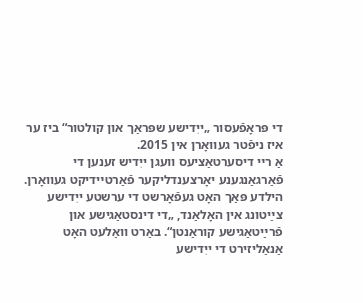די פּראָפֿעסור „ייִדישע שפּראַך און קולטור“ ביז ער איז ניפֿטר געװאָרן אין 2015.
אַ רײ דיסערטאַציעס װעגן ייִדיש זענען די פֿאַרגאַנגענע יאָרצענדליקער פֿאַרטײדיקט געװאָרן. הילדע פּאַך האָט געפֿאָרשט די ערשטע ייִדישע צײַטונג אין האָלאַנד, „די דינסטאַגישע און פֿרײַטאַגישע קוראַנטן“. באַרט װאַלעט האָט אַנאַליזירט די ייִדישע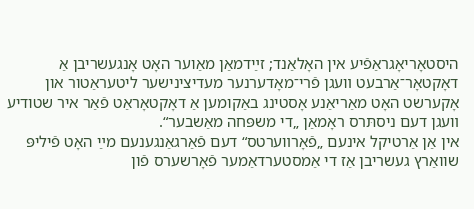היסטאָריאָגראַפֿיע אין האָלאַנד; זײַדמאַן מאַוער האָט אָנגעשריבן אַ דאָקטאָר־אַרבעט װעגן פֿרי־מאָדערנער מעדיצינישער ליטעראַטור און אָקערשט האָט מאַריאַנע אָסטינג באַקומען אַ דאָקטאָראַט פֿאַר איר שטודיע װעגן דעם ניסתּרס ראָמאַן „די משפּחה מאַשבער“.
אין אַן אַרטיקל אינעם „פֿאָרװערטס“ דעם פֿאַרגאַנגענעם מײַ האָט פֿיליפּ שוואַרץ געשריבן אַז די אַמסטערדאַמער פֿאָרשערס פֿון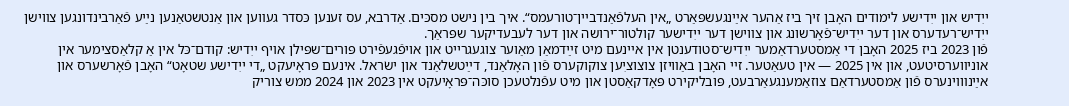ייִדיש און ייִדישע לימודים האָבן זיך ביז אַהער אײַנגעשפּאַרט „אין העלפֿאַנדבײן־טורעמס“. איך בין נישט מסכּים. אַדרבא, עס זענען כּסדר געװען און אַנטשטאַנען נײַע פֿאַרבינדונגען צװישן ייִדיש־רעדערס און דער ייִדיש־פֿאָרשונג און צװישן דער ייִדישער קולטור־ירושה און דער לעבעדיקער שפּראַך.
פֿון 2023 ביז 2025 האָבן די אַמסטערדאַמער ייִדיש־סטודענטן אין אײנעם מיט זײַדמאַן מאַוער צוגעגרייט און אויפֿגעפֿירט פּורים־שפּילן אױף ייִדיש: קודם־כּל אין אַ קלאַסצימער אין אוניװערסיטעט, און אין 2025 — אין טעאַטער. זײ האָבן באַװיזן צוצוציִען צוקוקערס פֿון האָלאַנד, דײַטשלאַנד און ישׂראל. אינעם פּראָיעקט „די ייִדישע שטאָט“ האָבן פֿאָרשערס און אײַנװױנערס פֿון אַמסטערדאַם צוזאַמענגעאַרבעט, פּובליקירט פּאָדקאַסטן און מיט עפֿנלטעכן סוכּה־פּראָיעקט אין 2023 און 2024 ממש צוריק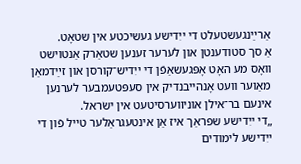אַרײַנגעשטעלט די ייִדישע געשיכטע אין שטאָט.
אַ סך סטודענטן און לערער זענען שטאַרק אַנטוישט וואָס מע האָט אָפּגעשאַפֿן די ייִדיש־קורסן און זײַדמאַן מאַוער וועט אָנהייבנדיק אין סעפּטעמבער לערנען אינעם בר־אילן אוניװערסיטעט אין ישׂראל.
„די ייִדישע שפּראַך איז אַן אינטעגראַלער טײל פֿון די ייִדישע לימודים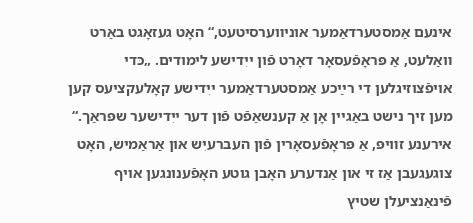אינעם אַמסטערדאַמער אוניװערסיטעט,“ האָט געזאָגט באַרט װאַלעט, אַ פּראָפֿעסאָר דאָרט פֿון ייִדישע לימודים. „כּדי אױפֿצוזיגלען די רײַכע אַמסטערדאַמער ייִדישע קאָלעקציעס קען מען זיך נישט באַגײן אָן אַ קענשאַפֿט פֿון דער ייִדישער שפּראַך.“
אירענע זװיפּ, אַ פּראָפֿעסאָרין פֿון העברעיִש און אַראַמיש, האָט צוגעגעבן אַז זי און אַנדערע האָבן גוטע האָפֿענונגען אױף פֿינאַנציעלן שטיץ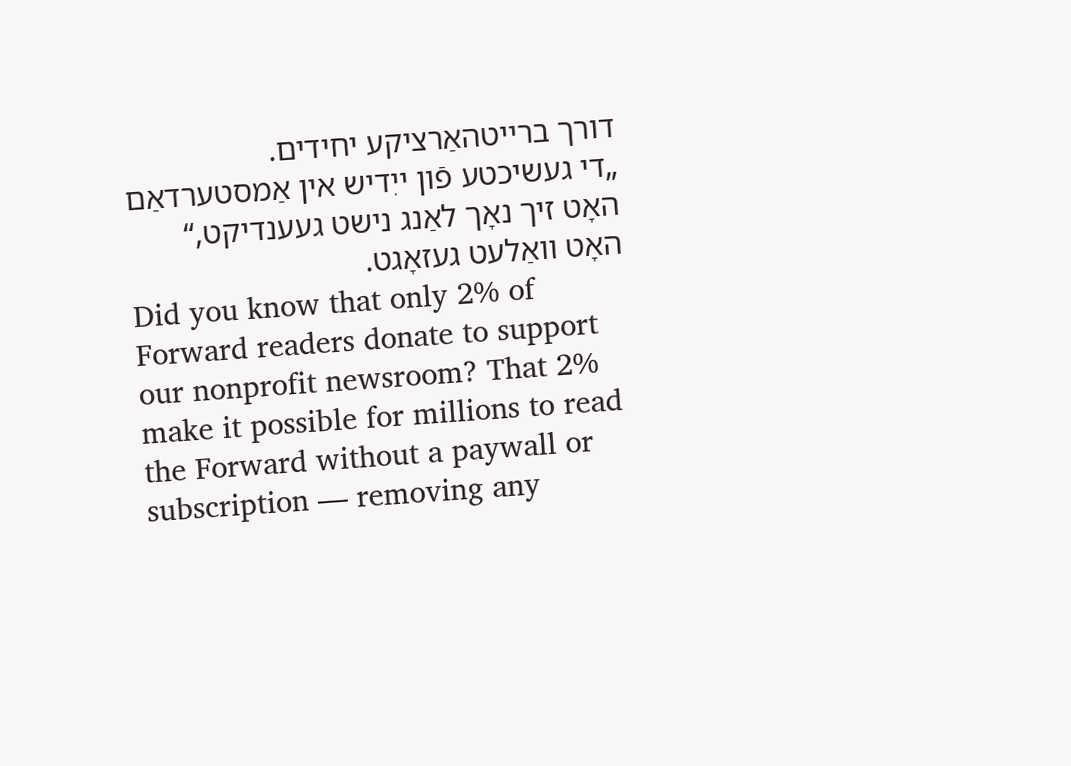דורך ברײטהאַרציקע יחידים.
„די געשיכטע פֿון ייִדיש אין אַמסטערדאַם האָט זיך נאָך לאַנג נישט געענדיקט,“ האָט וואַלעט געזאָגט.
Did you know that only 2% of Forward readers donate to support our nonprofit newsroom? That 2% make it possible for millions to read the Forward without a paywall or subscription — removing any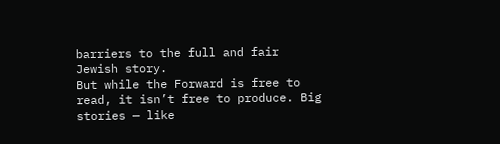barriers to the full and fair Jewish story.
But while the Forward is free to read, it isn’t free to produce. Big stories — like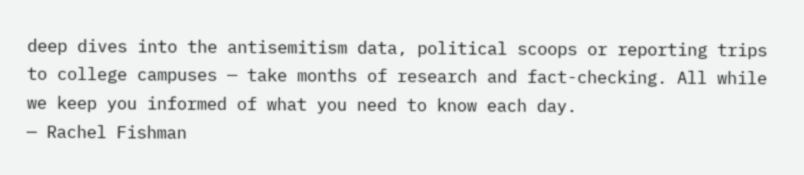deep dives into the antisemitism data, political scoops or reporting trips to college campuses — take months of research and fact-checking. All while we keep you informed of what you need to know each day.
— Rachel Fishman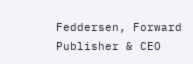Feddersen, Forward Publisher & CEO